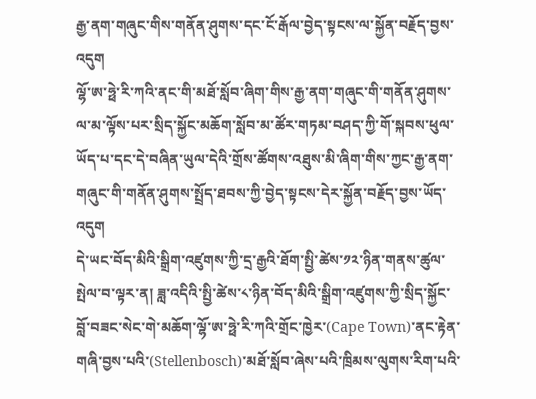རྒྱ་ནག་གཞུང་གིས་གནོན་ཤུགས་དང་ངོ་རྒོལ་བྱེད་སྟངས་ལ་སྐྱོན་བརྗོད་བྱས་འདུག
ལྷོ་ཨ་ཧྥེ་རི་ཀའི་ནང་གི་མཐོ་སློབ་ཞིག་གིས་རྒྱ་ནག་གཞུང་གི་གནོན་ཤུགས་ལ་མ་ལྟོས་པར་སྲིད་སྐྱོང་མཆོག་སློབ་མ་ཚོར་གཏམ་བཤད་ཀྱི་གོ་སྐབས་ཕུལ་ཡོད་པ་དང་དེ་བཞིན་ཡུལ་དེའི་གྲོས་ཚོགས་འཐུས་མི་ཞིག་གིས་ཀྱང་རྒྱ་ནག་གཞུང་གི་གནོན་ཤུགས་སྤྲོད་ཐབས་ཀྱི་བྱེད་སྟངས་དེར་སྐྱོན་བརྗོད་བྱས་ཡོད་འདུག
དེ་ཡང་བོད་མིའི་སྒྲིག་འཛུགས་ཀྱི་དྲ་རྒྱའི་ཐོག་སྤྱི་ཚེས་༡༢་ཉིན་གནས་ཚུལ་སྤེལ་བ་ལྟར་ན། ཟླ་འདིའི་སྤྱི་ཚེས་༨་ཉིན་བོད་མིའི་སྒྲིག་འཛུགས་ཀྱི་སྲིད་སྐྱོང་བློ་བཟང་སེང་གེ་མཆོག་ལྷོ་ཨ་ཧྥེ་རི་ཀའི་གྲོང་ཁྱེར་(Cape Town)་ནང་རྟེན་གཞི་བྱས་པའི་(Stellenbosch)་མཐོ་སློབ་ཞེས་པའི་ཁྲིམས་ལུགས་རིག་པའི་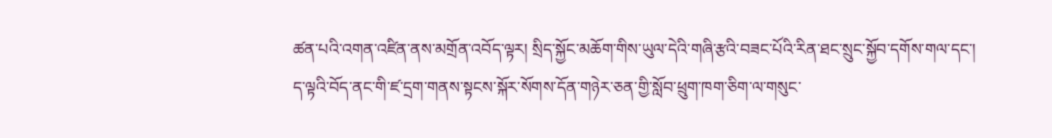ཚན་པའི་འགན་འཛིན་ནས་མགྲོན་འབོད་ལྟར། སྲིད་སྐྱོང་མཆོག་གིས་ཡུལ་དེའི་གཞི་རྩའི་བཟང་པོའི་རིན་ཐང་སྲུང་སྐྱོབ་དགོས་གལ་དང་། ད་ལྟའི་བོད་ནང་གི་ཛ་དྲག་གནས་སྟངས་སྐོར་སོགས་དོན་གཉེར་ཅན་གྱི་སློབ་ཕྲུག་ཁག་ཅིག་ལ་གསུང་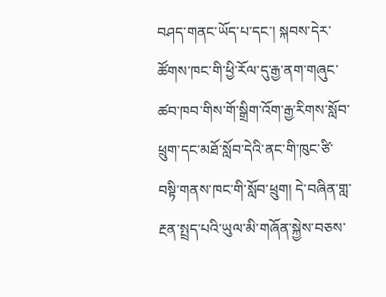བཤད་གནང་ཡོད་པ་དང་། སྐབས་དེར་ཚོགས་ཁང་གི་ཕྱི་རོལ་དུ་རྒྱ་ནག་གཞུང་ཚབ་ཁབ་གིས་གོ་སྒྲིག་འོག་རྒྱ་རིགས་སློབ་ཕྲུག་དང་མཐོ་སློབ་དེའི་ནང་གི་ཁུང་ཙི་བསྟི་གནས་ཁང་གི་སློབ་ཕྲུག། དེ་བཞིན་གླ་རྔན་སྤྲད་པའི་ཡུལ་མི་གཞོན་སྐྱེས་བཅས་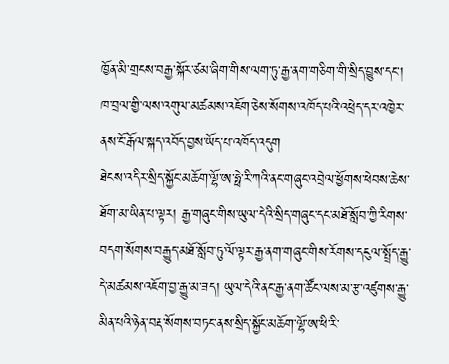ཁྱོན་མི་གྲངས་བརྒྱ་སྐོར་ཙམ་ཞིག་གིས་ལག་ཏུ་རྒྱ་ནག་གཅིག་གི་སྲིད་བྱུས་དང་། ཁ་བྲལ་གྱི་ལས་འགུལ་མཚམས་འཇོག་ཅེས་སོགས་འཁོད་པའི་འཕྲེད་དར་འཁྱེར་ནས་ངོ་རྒོལ་སྐད་འབོད་བྱས་ཡོད་པ་འཁོད་འདུག
ཐེངས་འདིར་སྲིད་སྐྱོང་མཆོག་ལྷོ་ཨ་ཧྥེ་རི་ཀའི་ནང་གཞུང་འབྲེལ་ཕྱོགས་ཕེབས་ཆེས་ཐོག་མ་ཡིན་པ་ལྟར། རྒྱ་གཞུང་གིས་ཡུལ་དེའི་སྲིད་གཞུང་དང་མཐོ་སློབ་ཀྱི་རིགས་བདག་སོགས་བརྒྱུད་མཐོ་སློབ་ཏུ་ལོ་ལྟར་རྒྱ་ནག་གཞུང་གིས་རོགས་དངུལ་སྤྲོད་རྒྱུ་དེ་མཚམས་འཇོག་བྱ་རྒྱུ་མ་ཟད། ཡུལ་དེའི་ནང་རྒྱ་ནག་ཚོང་ལས་མ་རྩ་འཛུགས་རྒྱུ་མིན་པའི་ཉེན་བརྡ་སོགས་བཏང་ནས་སྲིད་སྐྱོང་མཆོག་ལྷོ་ཨ་ཕི་རི་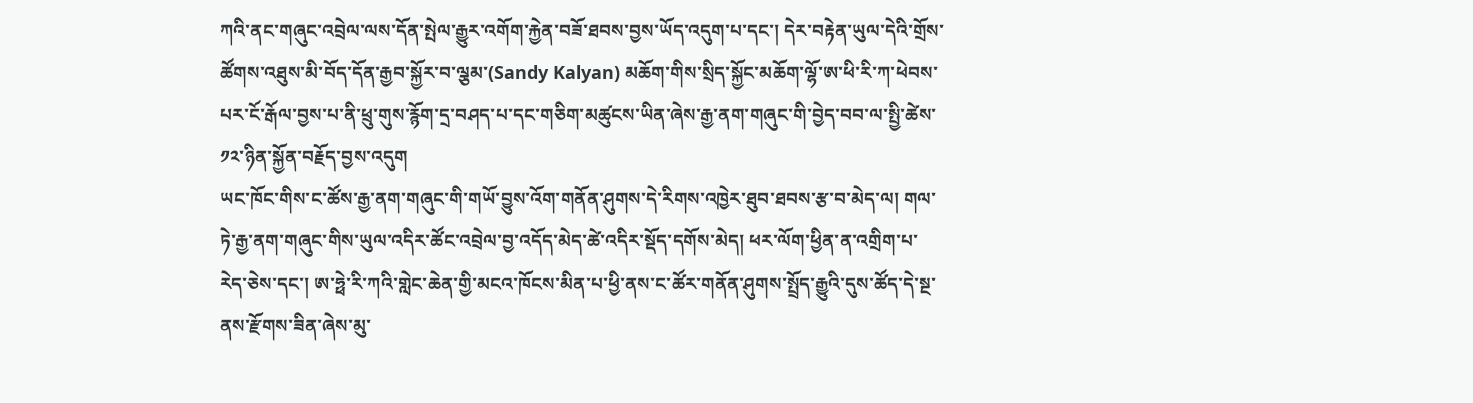ཀའི་ནང་གཞུང་འབྲེལ་ལས་དོན་སྤེལ་རྒྱུར་འགོག་རྐྱེན་བཟོ་ཐབས་བྱས་ཡོད་འདུག་པ་དང་། དེར་བརྟེན་ཡུལ་དེའི་གྲོས་ཚོགས་འཐུས་མི་བོད་དོན་རྒྱབ་སྐྱོར་བ་ལྕམ་(Sandy Kalyan) མཆོག་གིས་སྲིད་སྐྱོང་མཆོག་ལྷོ་ཨ་ཕི་རི་ཀ་ཕེབས་པར་ངོ་རྒོལ་བྱས་པ་ནི་ཕྲུ་གུས་རྙོག་དྲ་བཤད་པ་དང་གཅིག་མཚུངས་ཡིན་ཞེས་རྒྱ་ནག་གཞུང་གི་བྱེད་བབ་ལ་སྤྱི་ཚེས་༡༢་ཉིན་སྐྱོན་བརྗོད་བྱས་འདུག
ཡང་ཁོང་གིས་ང་ཚོས་རྒྱ་ནག་གཞུང་གི་གཡོ་བྱུས་འོག་གནོན་ཤུགས་དེ་རིགས་འཁྱེར་ཐུབ་ཐབས་རྩ་བ་མེད་ལ། གལ་ཏེ་རྒྱ་ནག་གཞུང་གིས་ཡུལ་འདིར་ཚོང་འབྲེལ་བྱ་འདོད་མེད་ཚེ་འདིར་སྡོད་དགོས་མེད། ཕར་ལོག་ཕྱིན་ན་འགྲིག་པ་རེད་ཅེས་དང་། ཨ་ཧྥེ་རི་ཀའི་གླེང་ཆེན་གྱི་མངའ་ཁོངས་མིན་པ་ཕྱི་ནས་ང་ཚོར་གནོན་ཤུགས་སྤྲོད་རྒྱུའི་དུས་ཚོད་དེ་སྔ་ནས་རྫོགས་ཟིན་ཞེས་མུ་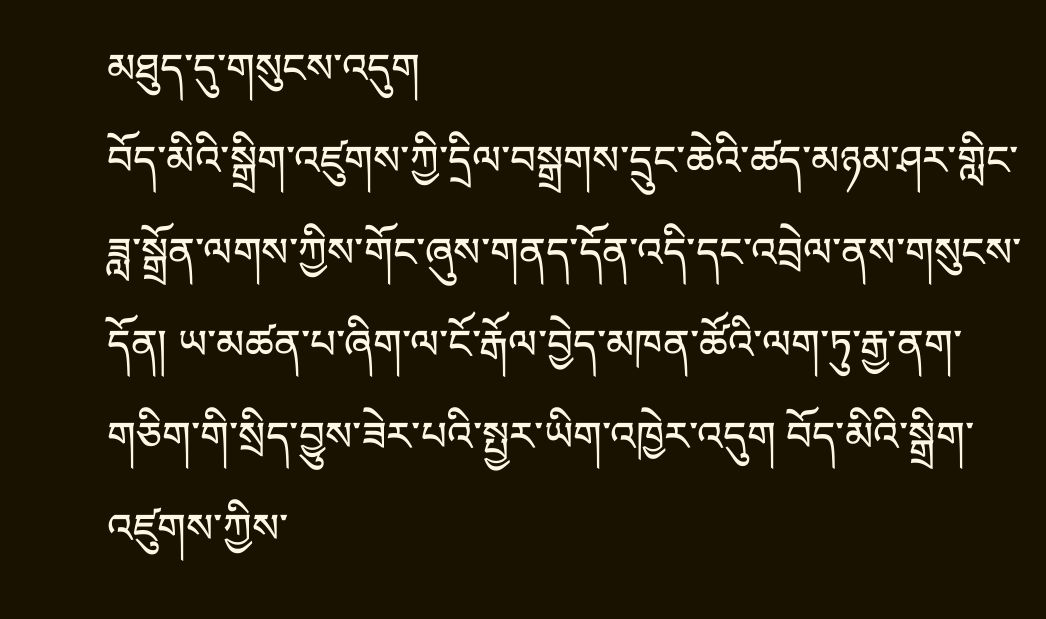མཐུད་དུ་གསུངས་འདུག
བོད་མིའི་སྒྲིག་འཛུགས་ཀྱི་དྲིལ་བསྒྲགས་དྲུང་ཆེའི་ཚད་མཉམ་ཤར་གླིང་ཟླ་སྒྲོན་ལགས་ཀྱིས་གོང་ཞུས་གནད་དོན་འདི་དང་འབྲེལ་ནས་གསུངས་དོན། ཡ་མཚན་པ་ཞིག་ལ་ངོ་རྒོལ་བྱེད་མཁན་ཚོའི་ལག་ཏུ་རྒྱ་ནག་གཅིག་གི་སྲིད་བྱུས་ཟེར་པའི་སྤྱར་ཡིག་འཁྱེར་འདུག བོད་མིའི་སྒྲིག་འཛུགས་ཀྱིས་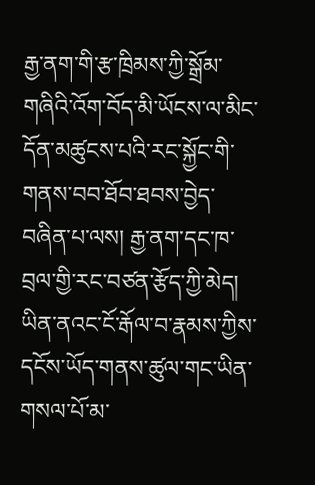རྒྱ་ནག་གི་རྩ་ཁྲིམས་ཀྱི་སྒྲོམ་གཞིའི་འོག་བོད་མི་ཡོངས་ལ་མིང་དོན་མཚུངས་པའི་རང་སྐྱོང་གི་གནས་བབ་ཐོབ་ཐབས་བྱེད་བཞིན་པ་ལས། རྒྱ་ནག་དང་ཁ་བྲལ་གྱི་རང་བཙན་རྩོད་ཀྱི་མེད། ཡིན་ནའང་ངོ་རྒོལ་བ་རྣམས་ཀྱིས་དངོས་ཡོད་གནས་ཚུལ་གང་ཡིན་གསལ་པོ་མ་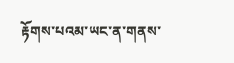རྟོགས་པའམ་ཡང་ན་གནས་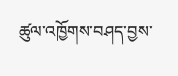ཚུལ་འཁྱོགས་བཤད་བྱས་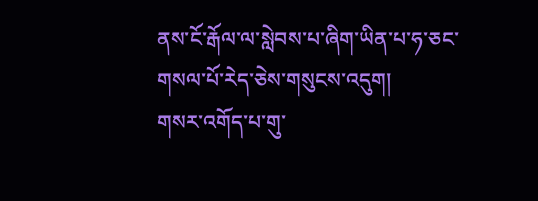ནས་ངོ་རྒོལ་ལ་སླེབས་པ་ཞིག་ཡིན་པ་ཧ་ཅང་གསལ་པོ་རེད་ཅེས་གསུངས་འདུག།
གསར་འགོད་པ་གུ་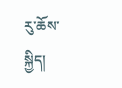རུ་ཆོས་སྐྱིད།